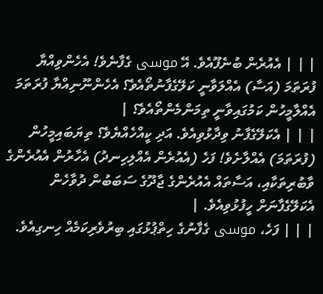| | | އެއުރެން ބުނެފޫއެވެ. އޭ موسى ގެފާނެވެ! އެހެންވިއްޔާ ފުރަތަމަ (އަސާ) އެއްލަވާނީ ކަލޭގެފާނުތޯއެވެ؟ އެހެންނޫނިއްޔާ ފުރަތަމަ އެއްލާމީހުން ކަމުގައިވާނީ ތިމަންމެންތޯއެވެ؟ |
| | | އެކަލޭގެފާނު ވިދާޅުވިއެވެ. އަދި ކީއްހެއްޔެވެ؟ ތިޔަބައިމީހުން (ފުރަތަމަ) އެއްލާށެވެ! ފަހެ (އެއުރެން އެއްލިހިނދު) އެހާރުން އެއުރެންގެ ވާބުރިތަކާއި، އަސާތައް އެއުރެންގެ ޖާދޫގެ ސަބަބުން ދުވާހެން އެކަލޭގެފާނަށް ހީފުޅުވިއެވެ. |
| | | ފަހެ، موسى ގެފާނުގެ ހިތްޕުޅުގައި ބިރުވެރިކަމެއް ހިނގިއެވެ.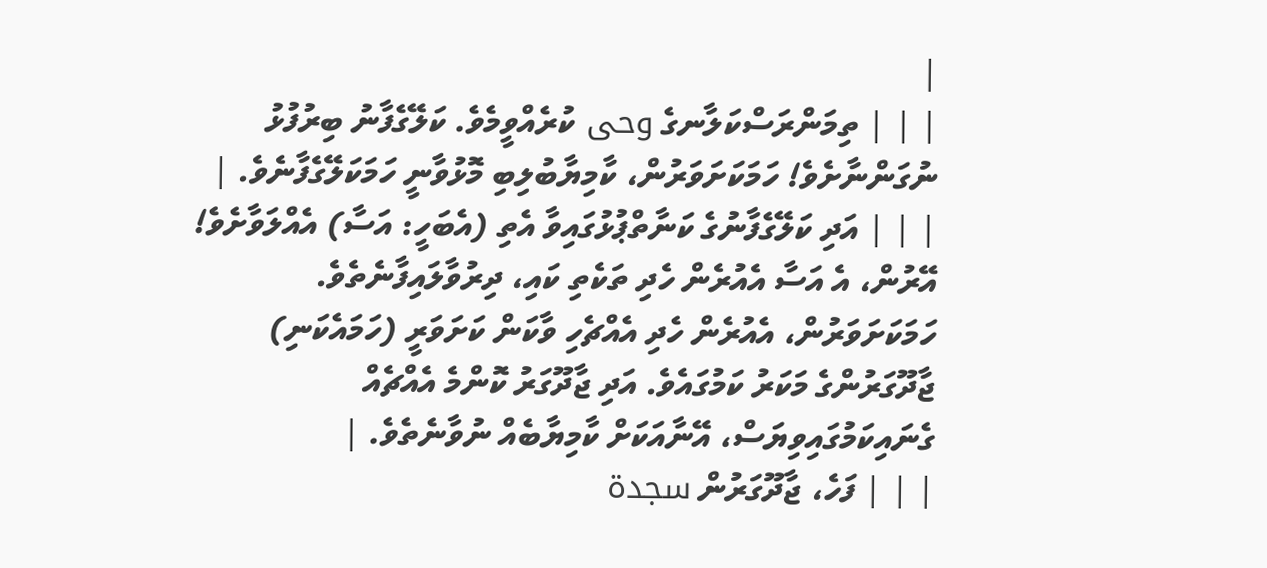|
| | | ތިމަންރަސްކަލާނގެ وحى ކުރެއްވީމެވެ. ކަލޭގެފާނު ބިރުފުޅު ނުގަންނާށެވެ! ހަމަކަށަވަރުން، ކާމިޔާބުލިބި މޮޅުވާނީ ހަމަކަލޭގެފާނެވެ. |
| | | އަދި ކަލޭގެފާނުގެ ކަނާތްޕުޅުގައިވާ އެތި (އެބަހީ: އަސާ) އެއްލަވާށެވެ! އޭރުން، އެ އަސާ އެއުރެން ހެދި ތަކެތި ކައި، ދިރުވާލައިފާނެތެވެ. ހަމަކަށަވަރުން، އެއުރެން ހެދި އެއްޗެހި ވާކަން ކަށަވަރީ (ހަމައެކަނި) ޖާދޫގަރުންގެ މަކަރު ކަމުގައެވެ. އަދި ޖާދޫގަރު ކޮންމެ އެއްޗެއް ގެނައިކަމުގައިވިޔަސް، އޭނާއަކަށް ކާމިޔާބެއް ނުވާނެތެވެ. |
| | | ފަހެ، ޖާދޫގަރުން سجدة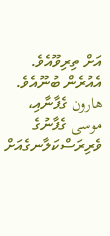އަށް ތިރިވޫއެވެ. އެއުރެން ބުނޫއެވެ. هارون ގެފާނާއި، موسى ގެފާނުގެ ވެރިރަސްކަލާނގެއަށް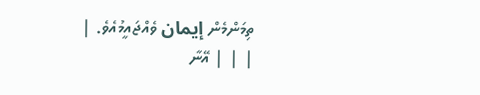ތިމަންމެން إيمان ވެއްޖައީމުއެވެ. |
| | | އޭނާ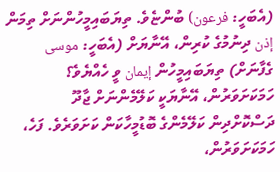(އެބަހީ: فرعون) ބުންޏެވެ. ތިޔަބައިމީހުންނަށް ތިމަން إذن ދިނުމުގެ ކުރިން، އޭނާޔަށް (އެބަހީ: موسى ގެފާނަށް) ތިޔަބައިމީހުން إيمان ވީ ހެއްޔެވެ؟ ހަމަކަށަވަރުން، އޭނާޔަކީ ކަލޭމެންނަށް ޖާދޫ ދަސްކޮށްދިން ކަލޭމެންގެ ބޮޑުމީހާކަން ކަށަވަރެވެ. ފަހެ، ހަމަކަށަވަރުން،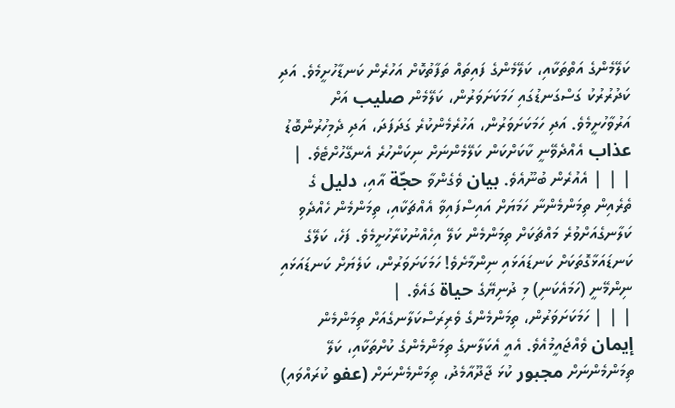ކަލޭމެންގެ އަތްތަކާއި، ކަލޭމެންގެ ފައިތައް ތަފާތުކޮށް އަހުރެން ކަނޑާހުށީމެވެ. އަދި ކަދުރުރުކު ގަސްގަނޑުގައި ހަމަކަށަވަރުން، ކަލޭމެން صليب އަށް އަރުވާހުށީމެވެ. އަދި ހަމަކަށަވަރުން، އަހުރެމެންކުރެ ގަދަފަދަ، އަދި ދެމިހުރުންބޮޑު عذاب އެއްދެވޭނީ ކާކަށްކަން ކަލޭމެންނަށް ނިކަންހުރެ އެނގޭހުށްޓެވެ. |
| | | އެއުރެން ބުނޫއެވެ. بيان ވެގެންވާ حجّة އާއި، دليل ގެ ތެރެއިން ތިމަންމެންނާ ހަމަޔަށް އައިސްފައިވާ އެއްޗަކާއި، ތިމަންމެން ހެއްދެވި ކަލާނގެއަށްވުރެ މައްޗަކަށް ތިމަންމެން ކަލޭ އިހެއްނުކުރާހުށީމެވެ. ފަހެ، ކަލޭގެ ކަނޑައަޅާގޮތަކަށް ކަނޑައަޅައި ނިންމާށެވެ! ހަމަކަށަވަރުން، ކަލެޔަށް ކަނޑައަޅައި ނިންމޭނީ (ހަމައެކަނި) މި ދުނިޔޭގެ حياة ގައެވެ. |
| | | ހަމަކަށަވަރުން، ތިމަންމެންގެ ވެރިރަސްކަލާނގެއަށް ތިމަންމެން إيمان ވެއްޖައީމުއެވެ. އެއީ އެކަލާނގެ ތިމަންމެންގެ ކުށްތަކާއި، ކަލޭ ތިމަންމެންނަށް مجبور ކުޅަ ޖާދޫއާމެދު، ތިމަންމެންނަށް (عفو ކުރައްވައި)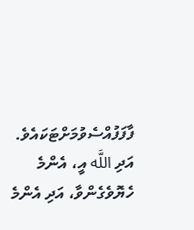ފާފަފުއްސެވުމަށްޓަކައެވެ. އަދި اللَّه އީ، އެންމެ ހެޔޮވެގެންވާ، އަދި އެންމެ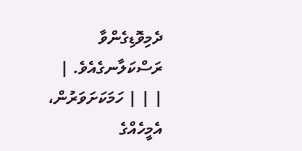ދެމިވޮޑިގެންވާ ރަސްކަލާނގެއެވެ. |
| | | ހަމަކަށަވަރުން، އެމީހެއްގެ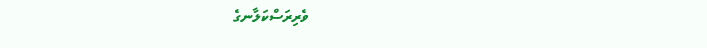ވެރިރަސްކަލާނގެ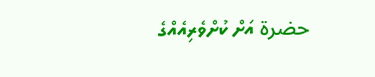حضرة އަށް ކުށްވެރިއެއްގެ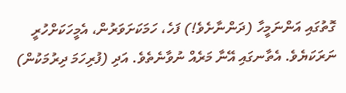ގޮތުގައި އަންނަމީހާ (ދަންނާށެވެ!) ފަހެ، ހަމަކަށަވަރުން، އެމީހަކަށްހުރީ ނަރަކަޔެވެ. އެތާނގައި އޭނާ މަރެއް ނުވާނެތެވެ. އަދި (ފުރިހަމަ ދިރުމަކުން)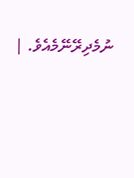ނުމެދިރޭނޭމެއެވެ. |